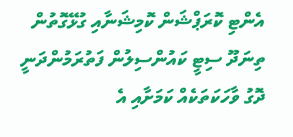އެންޓި ކޮރަޕްޝަން ކޮމިޝަނާއި ގުޅޭގޮތުން ތިނަދޫ ސިޓީ ކައުންސިލުން ފަތުރަމުންދަނީ ދޮގު ވާހަކަތަކެއް ކަމަށާއި އެ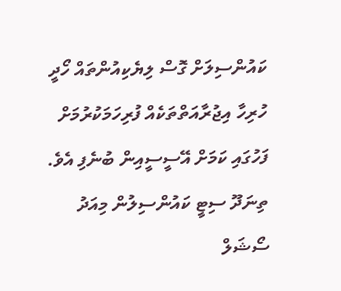ކައުންސިލަށް ގޮސް ލިޔެކިއުންތައް ހޯދީ ހުރިހާ އިޖުރާއަތްތަކެއް ފުރިހަމަކުރުމަށް ފަހުގައި ކަމަށް އޭސީސީއިން ބުނެފި އެވެ.
ތިނަދޫ ސިޓީ ކައުންސިލުން މިއަދު ސޯޝަލް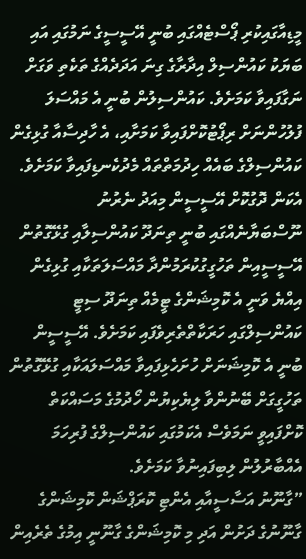މީޑިއާގައިކުރި ޕޯސްޓެއްގައި ބުނީ އޭސީސީގެ ނަމުގައި އައި ބަޔަކު ކައުންސިލް އިދާރާގެ ގިނަ އަދަދެއްގެ ތަކެތި ވަގަށް ނަގާފައިވާ ކަމަށެވެ. ކައުންސިލުން ބުނީ އެ މައްސަލަ ފުލުހުންނަށް ރިޕޯޓުކޮށްފައިވާ ކަމަށާއި، އެ ހާދިސާއާ ގުޅިގެން ކައުންސިލްގެ ބައެއް ހިދުމަތްތައް މެދުކެނޑިފައިވާ ކަމަށެވެ.
އެކަން ދޮގުކޮށް އޭސީސީން މިއަދު ނެރުނު ނޫސްބަޔާނެއްގައި ބުނީ ތިނަދޫ ކައުންސިލާއި ގުޅޭގޮތުން އޭސީސީއިން ތަހުގީގުކުރަމުންދާ މައްސަލަތަކާއި ގުޅިގެން އިއްޔެ ވަނީ އެ ކޮމިޝަންގެ ޓީމެއް ތިނަދޫ ސިޓީ ކައުންސިލްގައި ހަރަކާތްތެރިވެފައި ކަމަށެވެ. އޭސީސީން ބުނީ އެ ކޮމިޝަނަށް ހުށަހެޅިފައިވާ މައްސަލައަކާއި ގުޅޭގޮތުން ތަހުގީގަށް ބޭނުންވާ ލިޔެކިޔުން ހޯދުމުގެ މަސައްކަތް ކޮށްފައިވީ ނަމަވެސް އެކަމުގައި ކައުންސިލްގެ ފުރިހަމަ އެއްބާރުލުން ލިބިފައިނުވާ ކަމަށެވެ.
”ގާނޫނު އަސާސީއާއި އެންޓި ކޮރަޕްޝަން ކޮމިޝަންގެ ގާނޫނުގެ ދަށުން އަދި މި ކޮމިޝަންގެ ގާނޫނީ އިމުގެ ތެރެއިން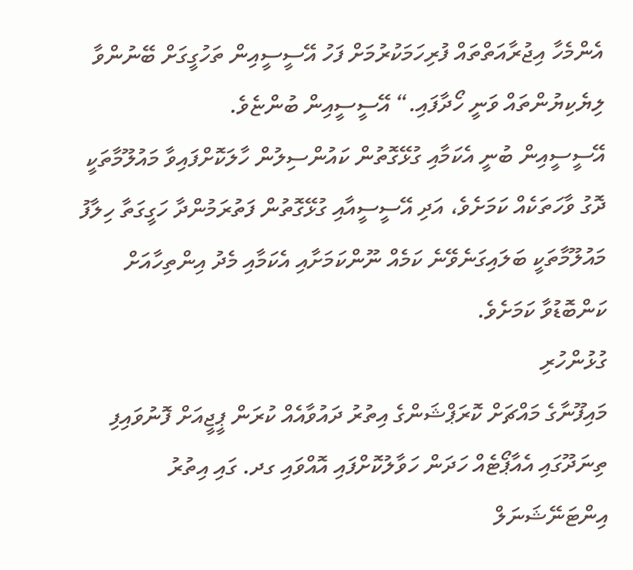އެންމެހާ އިޖުރާއަތްތައް ފުރިހަމަކުރުމަށް ފަހު އޭސީސީއިން ތަހުގީގަށް ބޭނުންވާ ލިޔެކިޔުންތައް ވަނީ ހޯދާފައި.“ އޭސީސީއިން ބުންޏެވެ.
އޭސީސީއިން ބުނީ އެކަމާއި ގުޅޭގޮތުން ކައުންސިލުން ހާލަކޮށްފައިވާ މައުލޫމާތަކީ ދޮގު ވާހަތަކެއް ކަމަށެވެ، އަދި އޭސީސީއާއި ގުޅޭގޮތުން ފަތުރަމުންދާ ހަގީގަތާ ހިލާފު މައުލޫމާތަކީ ބަލައިގަނެވޭނެ ކަމެއް ނޫންކަމަށާއި އެކަމާއި މެދު އިންތިހާއަށް ކަންބޮޑުވާ ކަމަށެވެ.
ގުޅުންހުރި
މައިފޫނާގެ މައްޗަށް ކޮރަޕްޝަންގެ އިތުރު ދައުވާއެއް ކުރަން ޕީޖީއަށް ފޮނުވައިފި
ތިނަދޫގައި އެއާޕޯޓެއް ހަދަން ހަވާލުކޮށްފައި އޮއްވައި ގދ. ގައި އިތުރު އިންޓަނޭޝަނަލް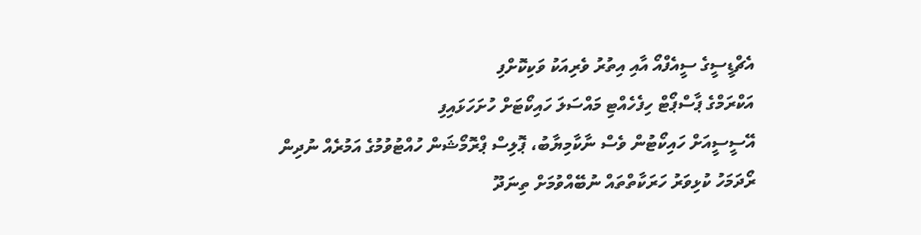އެޗްޑީސީގެ ސީއެފްއޯ އާއި އިތުރު ވެރިއަކު ވަކިކޮށްފި
އަކްރަމްގެ ޕާސްޕޯޓް ހިފެހެއްޓި މައްސަލަ ހައިކޯޓަށް ހުށަހަޅައިފި
އޭސީސީއަށް ހައިކޯޓުން ވެސް ނާކާމިޔާބު، ޕޮލިސް ޕްރޮމޯޝަން ހުއްޓުވުމުގެ އަމުރެއް ނުދިން
ރޯދަމަހު ކުޅިވަރު ހަރަކާތްތައް ނުބޭއްވުމަށް ތިނަދޫ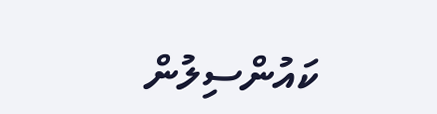ކައުންސިލުން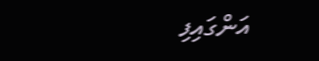އަންގައިފި